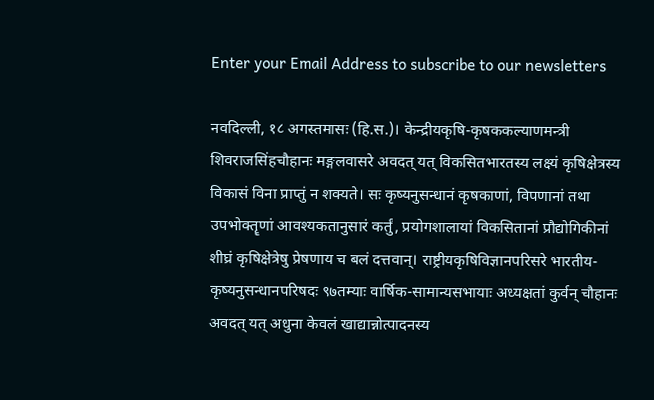Enter your Email Address to subscribe to our newsletters

नवदिल्ली, १८ अगस्तमासः (हि.स.)। केन्द्रीयकृषि-कृषककल्याणमन्त्री शिवराजसिंहचौहानः मङ्गलवासरे अवदत् यत् विकसितभारतस्य लक्ष्यं कृषिक्षेत्रस्य विकासं विना प्राप्तुं न शक्यते। सः कृष्यनुसन्धानं कृषकाणां, विपणानां तथा उपभोक्तॄणां आवश्यकतानुसारं कर्तुं, प्रयोगशालायां विकसितानां प्रौद्योगिकीनां शीघ्रं कृषिक्षेत्रेषु प्रेषणाय च बलं दत्तवान्। राष्ट्रीयकृषिविज्ञानपरिसरे भारतीय-कृष्यनुसन्धानपरिषदः ९७तम्याः वार्षिक-सामान्यसभायाः अध्यक्षतां कुर्वन् चौहानः अवदत् यत् अधुना केवलं खाद्यान्नोत्पादनस्य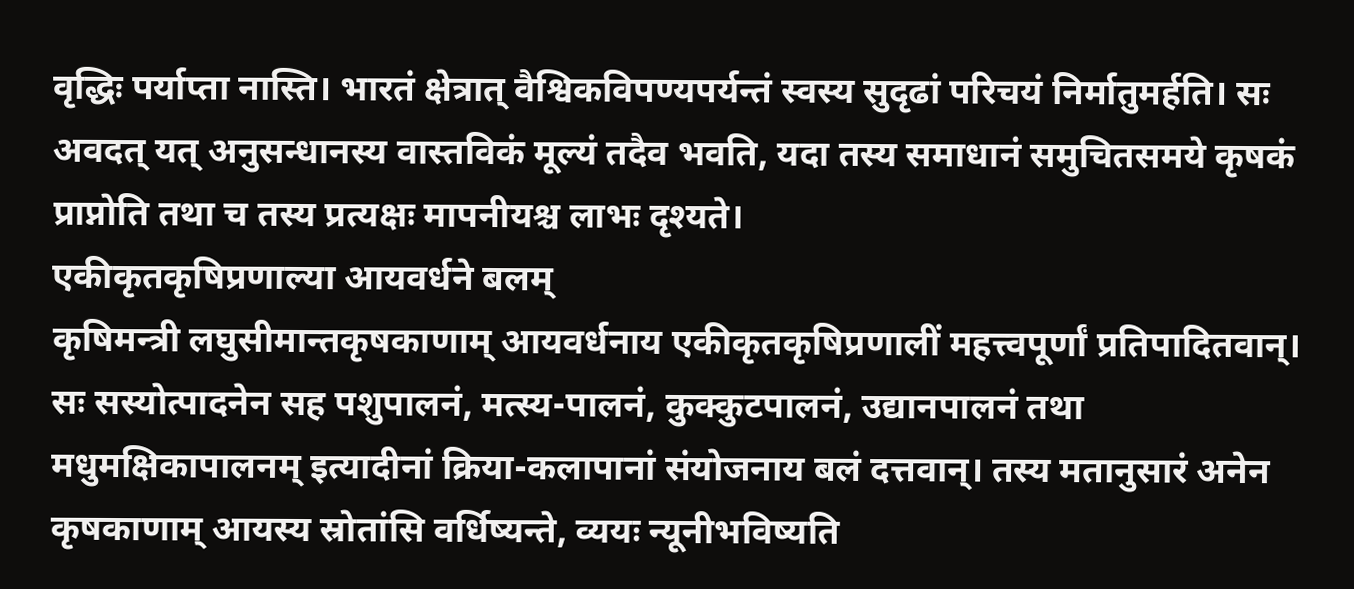वृद्धिः पर्याप्ता नास्ति। भारतं क्षेत्रात् वैश्विकविपण्यपर्यन्तं स्वस्य सुदृढां परिचयं निर्मातुमर्हति। सः अवदत् यत् अनुसन्धानस्य वास्तविकं मूल्यं तदैव भवति, यदा तस्य समाधानं समुचितसमये कृषकं प्राप्नोति तथा च तस्य प्रत्यक्षः मापनीयश्च लाभः दृश्यते।
एकीकृतकृषिप्रणाल्या आयवर्धने बलम्
कृषिमन्त्री लघुसीमान्तकृषकाणाम् आयवर्धनाय एकीकृतकृषिप्रणालीं महत्त्वपूर्णां प्रतिपादितवान्। सः सस्योत्पादनेन सह पशुपालनं, मत्स्य-पालनं, कुक्कुटपालनं, उद्यानपालनं तथा मधुमक्षिकापालनम् इत्यादीनां क्रिया-कलापानां संयोजनाय बलं दत्तवान्। तस्य मतानुसारं अनेन कृषकाणाम् आयस्य स्रोतांसि वर्धिष्यन्ते, व्ययः न्यूनीभविष्यति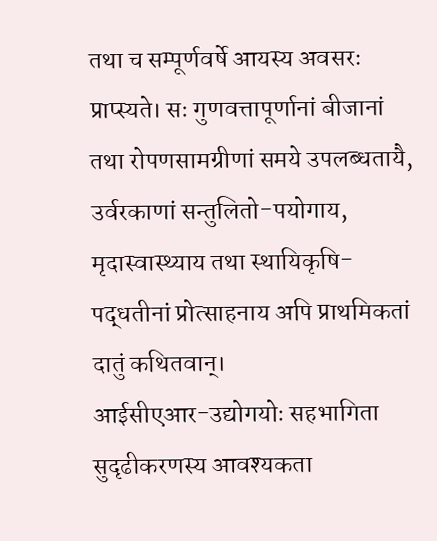तथा च सम्पूर्णवर्षे आयस्य अवसरः प्राप्स्यते। सः गुणवत्तापूर्णानां बीजानां तथा रोपणसामग्रीणां समये उपलब्धतायै, उर्वरकाणां सन्तुलितो-पयोगाय, मृदास्वास्थ्याय तथा स्थायिकृषि-पद्धतीनां प्रोत्साहनाय अपि प्राथमिकतां दातुं कथितवान्।
आईसीएआर-उद्योगयोः सहभागिता सुदृढीकरणस्य आवश्यकता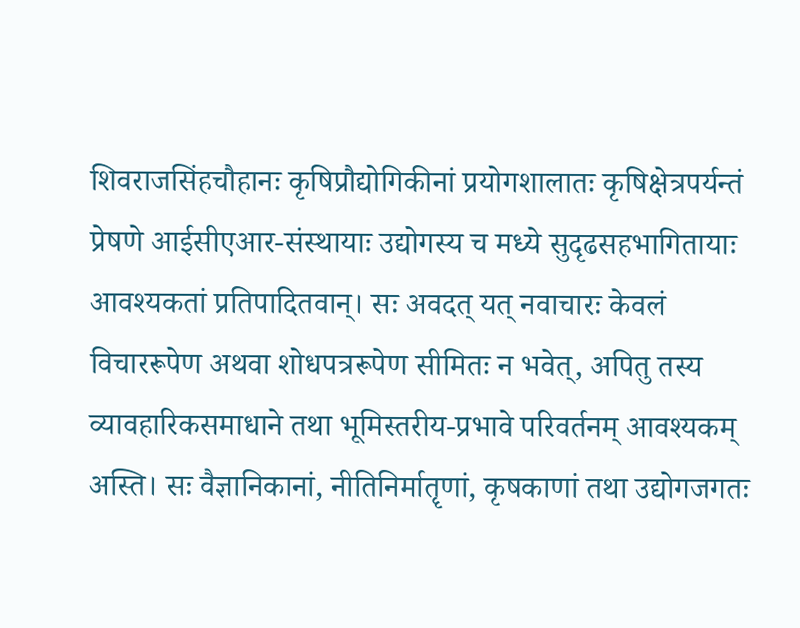शिवराजसिंहचौहानः कृषिप्रौद्योगिकीनां प्रयोगशालातः कृषिक्षेत्रपर्यन्तं प्रेषणे आईसीएआर-संस्थायाः उद्योगस्य च मध्ये सुदृढसहभागितायाः आवश्यकतां प्रतिपादितवान्। सः अवदत् यत् नवाचारः केवलं विचाररूपेण अथवा शोधपत्ररूपेण सीमितः न भवेत्, अपितु तस्य व्यावहारिकसमाधाने तथा भूमिस्तरीय-प्रभावे परिवर्तनम् आवश्यकम् अस्ति। सः वैज्ञानिकानां, नीतिनिर्मातॄणां, कृषकाणां तथा उद्योगजगतः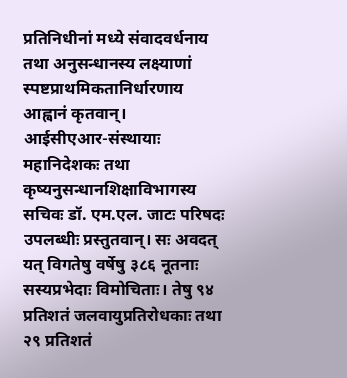प्रतिनिधीनां मध्ये संवादवर्धनाय तथा अनुसन्धानस्य लक्ष्याणां स्पष्टप्राथमिकतानिर्धारणाय आह्वानं कृतवान्।
आईसीएआर-संस्थायाः महानिदेशकः तथा कृष्यनुसन्धानशिक्षाविभागस्य सचिवः डॉ. एम.एल. जाटः परिषदः उपलब्धीः प्रस्तुतवान्। सः अवदत् यत् विगतेषु वर्षेषु ३८६ नूतनाः सस्यप्रभेदाः विमोचिताः। तेषु ९४ प्रतिशतं जलवायुप्रतिरोधकाः तथा २९ प्रतिशतं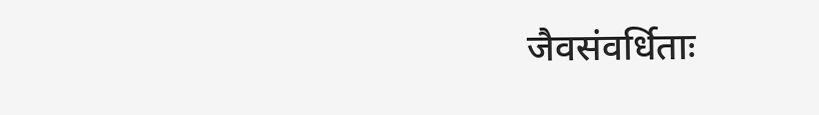जैवसंवर्धिताः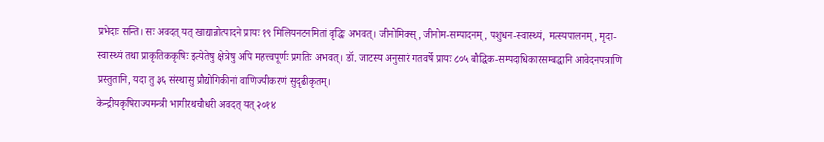प्रभेदाः सन्ति। सः अवदत् यत् खाद्यान्नोत्पादने प्रायः १९ मिलियनटनमितां वृद्धिः अभवत्। जीनोमिक्स्, जीनोम-सम्पादनम्, पशुधन-स्वास्थ्यं, मत्स्यपालनम्, मृदा-स्वास्थ्यं तथा प्राकृतिककृषिः इत्येतेषु क्षेत्रेषु अपि महत्त्वपूर्णः प्रगतिः अभवत्। डॉ. जाटस्य अनुसारं गतवर्षे प्रायः ८०५ बौद्धिक-सम्पदाधिकारसम्बद्धानि आवेदनपत्राणि प्रस्तुतानि, यदा तु ३६ संस्थासु प्रौद्योगिकीनां वाणिज्यीकरणं सुदृढीकृतम्।
केन्द्रीयकृषिराज्यमन्त्री भागीरथचौधरी अवदत् यत् २०१४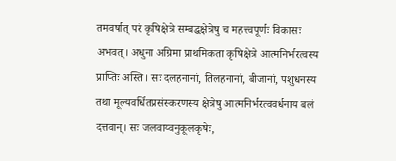तमवर्षात् परं कृषिक्षेत्रे सम्बद्धक्षेत्रेषु च महत्त्वपूर्णः विकासः अभवत्। अधुना अग्रिमा प्राथमिकता कृषिक्षेत्रे आत्मनिर्भरत्वस्य प्राप्तिः अस्ति। सः दलहनानां, तिलहनानां, बीजानां, पशुधनस्य तथा मूल्यवर्धितप्रसंस्करणस्य क्षेत्रेषु आत्मनिर्भरत्ववर्धनाय बलं दत्तवान्। सः जलवाय्वनुकूलकृषेः,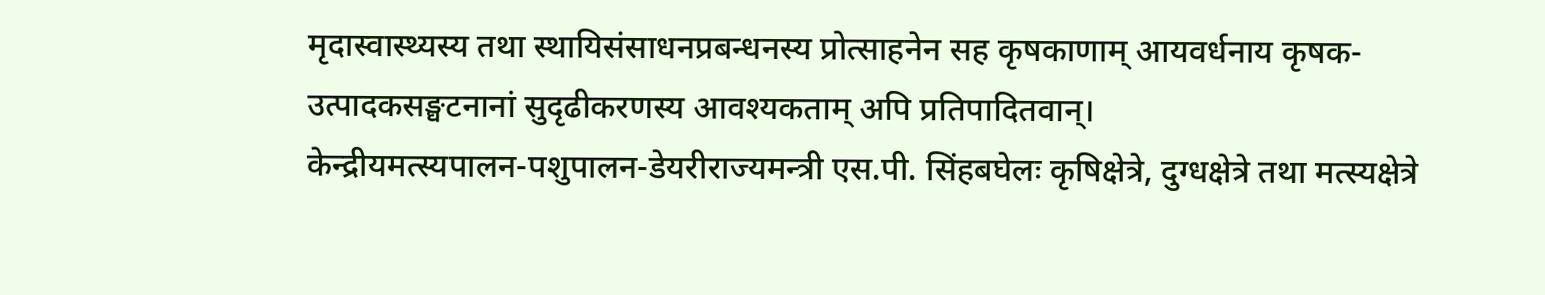मृदास्वास्थ्यस्य तथा स्थायिसंसाधनप्रबन्धनस्य प्रोत्साहनेन सह कृषकाणाम् आयवर्धनाय कृषक-उत्पादकसङ्घटनानां सुदृढीकरणस्य आवश्यकताम् अपि प्रतिपादितवान्।
केन्द्रीयमत्स्यपालन-पशुपालन-डेयरीराज्यमन्त्री एस.पी. सिंहबघेलः कृषिक्षेत्रे, दुग्धक्षेत्रे तथा मत्स्यक्षेत्रे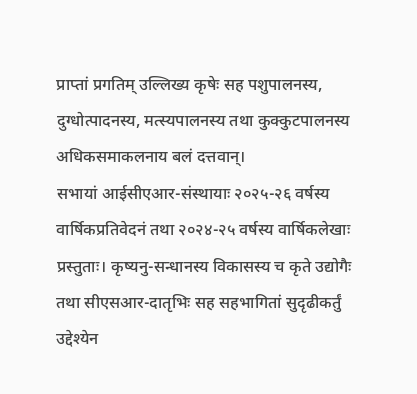प्राप्तां प्रगतिम् उल्लिख्य कृषेः सह पशुपालनस्य, दुग्धोत्पादनस्य, मत्स्यपालनस्य तथा कुक्कुटपालनस्य अधिकसमाकलनाय बलं दत्तवान्।
सभायां आईसीएआर-संस्थायाः २०२५-२६ वर्षस्य वार्षिकप्रतिवेदनं तथा २०२४-२५ वर्षस्य वार्षिकलेखाः प्रस्तुताः। कृष्यनु-सन्धानस्य विकासस्य च कृते उद्योगैः तथा सीएसआर-दातृभिः सह सहभागितां सुदृढीकर्तुं उद्देश्येन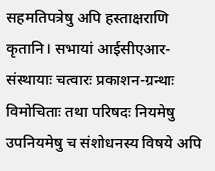सहमतिपत्रेषु अपि हस्ताक्षराणि कृतानि। सभायां आईसीएआर-संस्थायाः चत्वारः प्रकाशन-ग्रन्थाः विमोचिताः तथा परिषदः नियमेषु उपनियमेषु च संशोधनस्य विषये अपि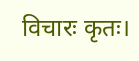विचारः कृतः।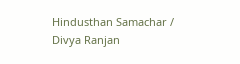Hindusthan Samachar / Divya Ranjan